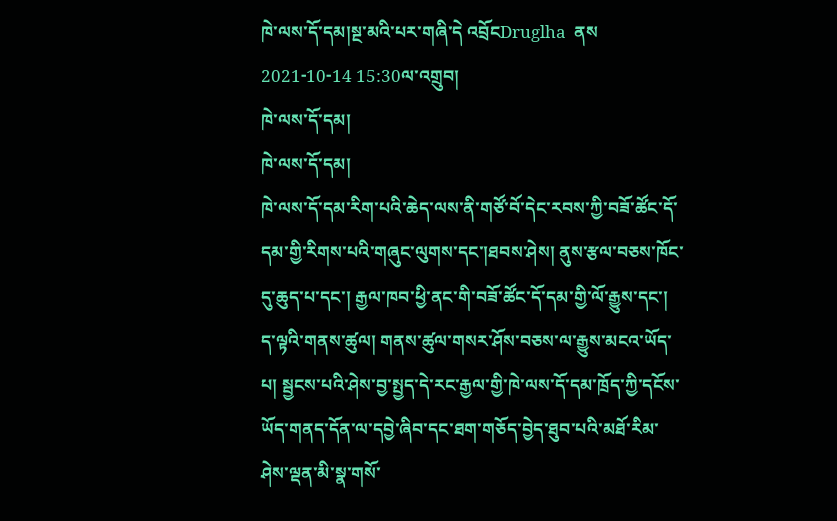ཁེ་ལས་དོ་དམ།སྔ་མའི་པར་གཞི་དེ འབྲོངDruglha  ནས 2021-10-14 15:30ལ་འགྲུབ།
ཁེ་ལས་དོ་དམ།
ཁེ་ལས་དོ་དམ།
ཁེ་ལས་དོ་དམ་རིག་པའི་ཆེད་ལས་ནི་གཙོ་བོ་དེང་རབས་ཀྱི་བཟོ་ཚོང་དོ་དམ་གྱི་རིགས་པའི་གཞུང་ལུགས་དང་།ཐབས་ཤེས། ནུས་རྩལ་བཅས་ཁོང་དུ་ཆུད་པ་དང་། རྒྱལ་ཁབ་ཕྱི་ནང་གི་བཟོ་ཚོང་དོ་དམ་གྱི་ལོ་རྒྱུས་དང་། ད་ལྟའི་གནས་ཚུལ། གནས་ཚུལ་གསར་ཤོས་བཅས་ལ་རྒྱུས་མངའ་ཡོད་པ། སྦྱངས་པའི་ཤེས་བྱ་སྤྱད་དེ་རང་རྒྱལ་གྱི་ཁེ་ལས་དོ་དམ་ཁྲོད་ཀྱི་དངོས་ཡོད་གནད་དོན་ལ་དབྱེ་ཞིབ་དང་ཐག་གཅོད་བྱེད་ཐུབ་པའི་མཐོ་རིམ་ཤེས་ལྡན་མི་སྣ་གསོ་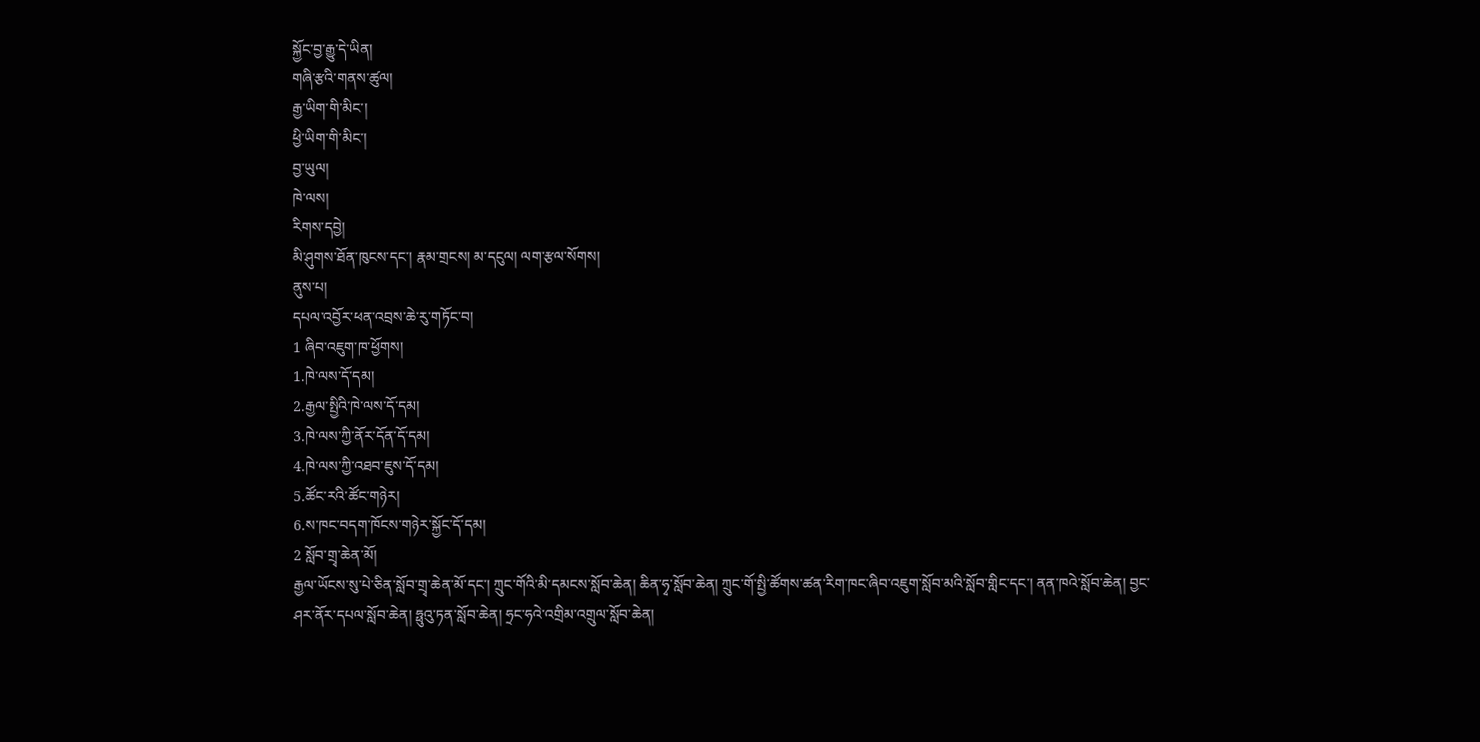སྐྱོང་བྱ་རྒྱུ་དེ་ཡིན།
གཞི་རྩའི་གནས་ཚུལ།
རྒྱ་ཡིག་གི་མིང་།
ཕྱི་ཡིག་གི་མིང་།
བྱ་ཡུལ།
ཁེ་ལས།
རིགས་དབྱེ།
མི་ཤུགས་ཐོན་ཁུངས་དང་། རྣམ་གྲངས། མ་དངུལ། ལག་རྩལ་སོགས།
ནུས་པ།
དཔལ་འབྱོར་ཕན་འབྲས་ཆེ་རུ་གཏོང་བ།
1 ཞིབ་འཇུག་ཁ་ཕྱོགས།
1.ཁེ་ལས་དོ་དམ།
2.རྒྱལ་སྤྱིའི་ཁེ་ལས་དོ་དམ།
3.ཁེ་ལས་ཀྱི་ནོར་དོན་དོ་དམ།
4.ཁེ་ལས་ཀྱི་འཐབ་ཇུས་དོ་དམ།
5.ཚོང་རའི་ཚོང་གཉེར།
6.ས་ཁང་བདག་ཁོངས་གཉེར་སྐྱོང་དོ་དམ།
2 སློབ་གྲྭ་ཆེན་མོ།
རྒྱལ་ཡོངས་སུ་པེ་ཅིན་སློབ་གྲྭ་ཆེན་མོ་དང་། ཀྲུང་གོའི་མི་དམངས་སློབ་ཆེན། ཆིན་ཧྭ་སློབ་ཆེན། ཀྲུང་གོ་སྤྱི་ཚོགས་ཚན་རིག་ཁང་ཞིབ་འཇུག་སློབ་མའི་སློབ་གླིང་དང་། ནན་ཁའེ་སློབ་ཆེན། བྱང་ཤར་ནོར་དཔལ་སློབ་ཆེན། ཧྥུའུ་ཏན་སློབ་ཆེན། ཧྲང་ཧའེ་འགྲིམ་འགྲུལ་སློབ་ཆེན།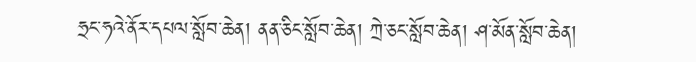ཧྲང་ཧའེ་ནོར་དཔལ་སློབ་ཆེན། ནན་ཅིང་སློབ་ཆེན། ཀྲེ་ཅང་སློབ་ཆེན། ཤ་མོན་སློབ་ཆེན།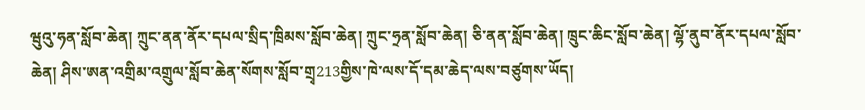ཝུའུ་ཧན་སློབ་ཆེན། ཀྲུང་ནན་ནོར་དཔལ་སྲིད་ཁྲིམས་སློབ་ཆེན། ཀྲུང་ཧྲན་སློབ་ཆེན། ཅི་ནན་སློབ་ཆེན། ཁྲུང་ཆིང་སློབ་ཆེན། ལྷོ་ནུབ་ནོར་དཔལ་སློབ་ཆེན། ཤིས་ཨན་འགྲིམ་འགྲུལ་སློབ་ཆེན་སོགས་སློབ་གྲྭ213གྱིས་ཁེ་ལས་དོ་དམ་ཆེད་ལས་བཙུགས་ཡོད།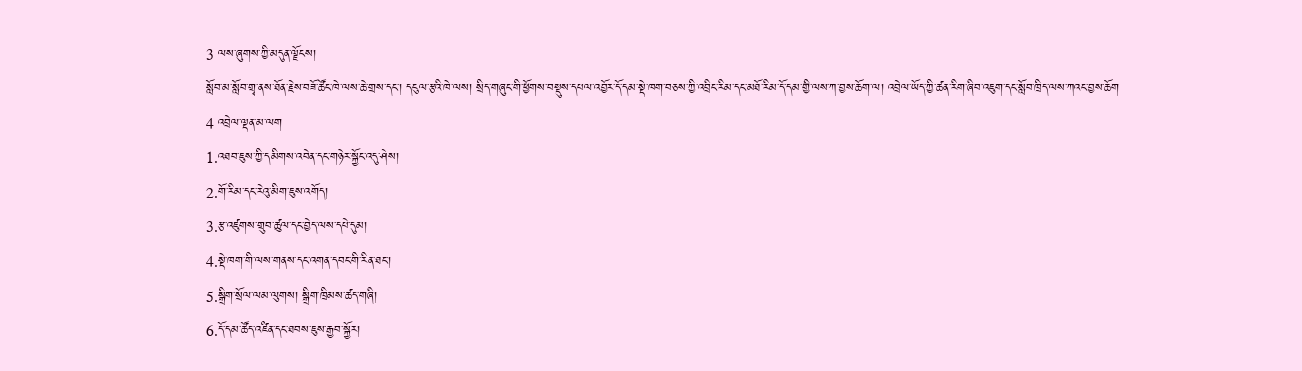3 ལས་ཞུགས་ཀྱི་མདུན་ལྗོངས།
སློབ་མ་སློབ་གྲྭ་ནས་ཐོན་རྗེས་བཟོ་ཚོང་ཁེ་ལས་ཆེ་གྲས་དང་། དངུལ་རྩའི་ཁེ་ལས། སྲིད་གཞུང་གི་ཕྱོགས་བསྡུས་དཔལ་འབྱོར་དོ་དམ་སྡེ་ཁག་བཅས་ཀྱི་འབྲིང་རིམ་དང་མཐོ་རིམ་དོ་དམ་གྱི་ལས་ཀ་བྱས་ཆོག་ལ། འབྲེལ་ཡོད་ཀྱི་ཚན་རིག་ཞིབ་འཇུག་དང་སློབ་ཁྲིད་ལས་ཀའང་བྱས་ཆོག
4 འབྲེལ་ལྡན་མ་ལག
1.འཐབ་ཇུས་ཀྱི་དམིགས་འབེན་དང་གཉེར་སྐྱོང་འདུ་ཤེས།
2.གོ་རིམ་དང་རེའུ་མིག་ཇུས་འགོད།
3.རྩ་འཛུགས་གྲུབ་ཚུལ་དང་བྱེད་ལས་དཔེ་དུམ།
4.སྡེ་ཁག་གི་ལས་གནས་དང་འགན་དབང་གི་རིན་ཐང་།
5.སྒྲིག་སྲོལ་ལམ་ལུགས། སྒྲིག་ཁྲིམས་ཚད་གཞི།
6.དོ་དམ་ཚོད་འཛིན་དང་ཐབས་ཇུས་རྒྱབ་སྐྱོར།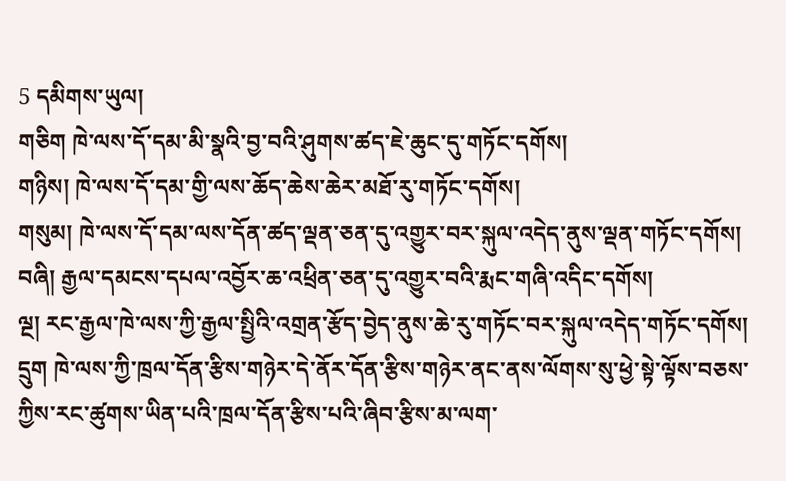5 དམིགས་ཡུལ།
གཅིག ཁེ་ལས་དོ་དམ་མི་སྣའི་བྱ་བའི་ཤུགས་ཚད་ཇེ་ཆུང་དུ་གཏོང་དགོས།
གཉིས། ཁེ་ལས་དོ་དམ་གྱི་ལས་ཆོད་ཆེས་ཆེར་མཐོ་རུ་གཏོང་དགོས།
གསུམ། ཁེ་ལས་དོ་དམ་ལས་དོན་ཚད་ལྡན་ཅན་དུ་འགྱུར་བར་སྐུལ་འདེད་ནུས་ལྡན་གཏོང་དགོས།
བཞི། རྒྱལ་དམངས་དཔལ་འབྱོར་ཆ་འཕྲིན་ཅན་དུ་འགྱུར་བའི་རྨང་གཞི་འདིང་དགོས།
ལྔ། རང་རྒྱལ་ཁེ་ལས་ཀྱི་རྒྱལ་སྤྱིའི་འགྲན་རྩོད་བྱེད་ནུས་ཆེ་རུ་གཏོང་བར་སྐུལ་འདེད་གཏོང་དགོས།
དྲུག ཁེ་ལས་ཀྱི་ཁྲལ་དོན་རྩིས་གཉེར་དེ་ནོར་དོན་རྩིས་གཉེར་ནང་ནས་ལོགས་སུ་ཕྱེ་སྟེ་ལྟོས་བཅས་ཀྱིས་རང་ཚུགས་ཡིན་པའི་ཁྲལ་དོན་རྩིས་པའི་ཞིབ་རྩིས་མ་ལག་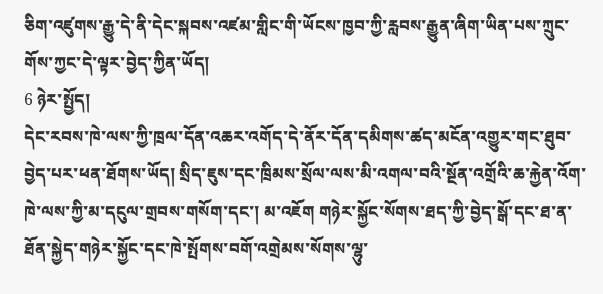ཅིག་འཛུགས་རྒྱུ་དེ་ནི་དེང་སྐབས་འཛམ་གླིང་གི་ཡོངས་ཁྱབ་ཀྱི་རླབས་རྒྱུན་ཞིག་ཡིན་པས་ཀྲུང་གོས་ཀྱང་དེ་ལྟར་བྱེད་ཀྱིན་ཡོད།
6 ཉེར་སྤྱོད།
དེང་རབས་ཁེ་ལས་ཀྱི་ཁྲལ་དོན་འཆར་འགོད་དེ་ནོར་དོན་དམིགས་ཚད་མངོན་འགྱུར་གང་ཐུབ་བྱེད་པར་ཕན་ཐོགས་ཡོད། སྲིད་ཇུས་དང་ཁྲིམས་སྲོལ་ལས་མི་འགལ་བའི་སྔོན་འགྲོའི་ཆ་རྐྱེན་འོག་ཁེ་ལས་ཀྱི་མ་དངུལ་གྲབས་གསོག་དང་། མ་འཇོག གཉེར་སྐྱོང་སོགས་ཐད་ཀྱི་བྱེད་སྒོ་དང་ཐ་ན་ཐོན་སྐྱེད་གཉེར་སྐྱོང་དང་ཁེ་སྤོགས་བགོ་འགྲེམས་སོགས་ལྷུ་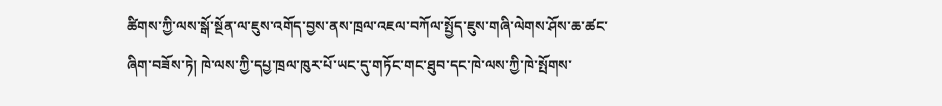ཚིགས་ཀྱི་ལས་སྒོ་སྔོན་ལ་ཇུས་འགོད་བྱས་ནས་ཁྲལ་འཇལ་བཀོལ་སྤྱོད་ཇུས་གཞི་ལེགས་ཤོས་ཆ་ཚང་ཞིག་བཟོས་ཏེ། ཁེ་ལས་ཀྱི་དཔྱ་ཁྲལ་ཁུར་པོ་ཡང་དུ་གཏོང་གང་ཐུབ་དང་ཁེ་ལས་ཀྱི་ཁེ་སྤོགས་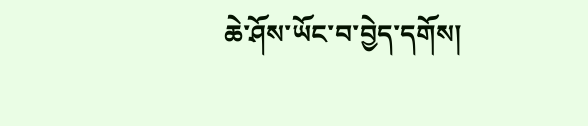ཆེ་ཤོས་ཡོང་བ་བྱེད་དགོས།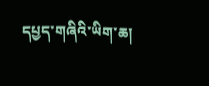དཔྱད་གཞིའི་ཡིག་ཆ།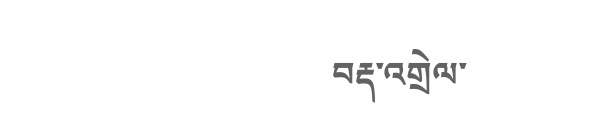བརྡ་འགྲེལ་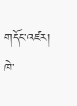གདོང་འཛར།
ཁེ་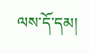ལས་དོ་དམ།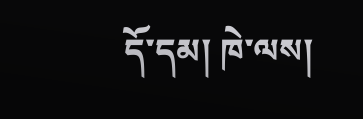དོ་དམ། ཁེ་ལས།